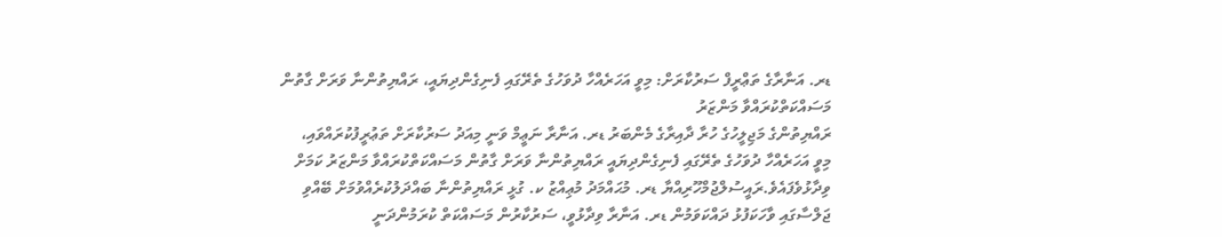ޑރ. އަނާރާގެ ތަޢްރީފް ސަރުކާރަށް: މިވީ އަހަރެއްހާ ދުވަހުގެ ތެރޭގައި ފެނިގެންދިޔައީ، ރައްޔިތުންނާ ވަރަށް ގާތުން މަސައްކަތްކުރައްވާ މަންޒަރު
ރައްޔިތުންގެ މަޖިލީހުގެ ހުރާ ދާއިރާގެ މެންބަރު ޑރ. އަނާރާ ނަޢީމް ވަނީ މިއަދު ސަރުކާރަށް ތަޢުރީފުކުރައްވައި، މިވީ އަހަރެއްހާ ދުވަހުގެ ތެރޭގައި ފެނިގެންދިޔައީ ރައްޔިތުންނާ ވަރަށް ގާތުން މަސައްކަތްކުރައްވާ މަންޒަރު ކަމަށް ވިދާޅުވެފައެވެ.ރައީސުލްޖުމްހޫރިއްޔާ ޑރ. މުޙައްމަދު މުޢިއްޒު ކ. ގުޅީ ރައްޔިތުންނާ ބައްދަލުކުރެއްވުމަށް ބޭއްވި ޖަލްސާގައި ވާހަކަފުޅު ދައްކަވަމުން ޑރ. އަނާރާ ވިދާޅުވީ، ސަރުކާރުން މަސައްކަތް ކުރަމުންދަނީ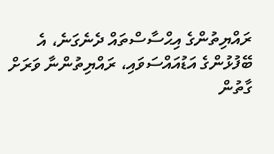ރައްޔިތުންގެ އިޙްސާސްތައް ދެނެގަނެ، އެ ބޭފުޅުންގެ އަޑުއައްސަވައި، ރައްޔިތުންނާ ވަރަށް ގާތުން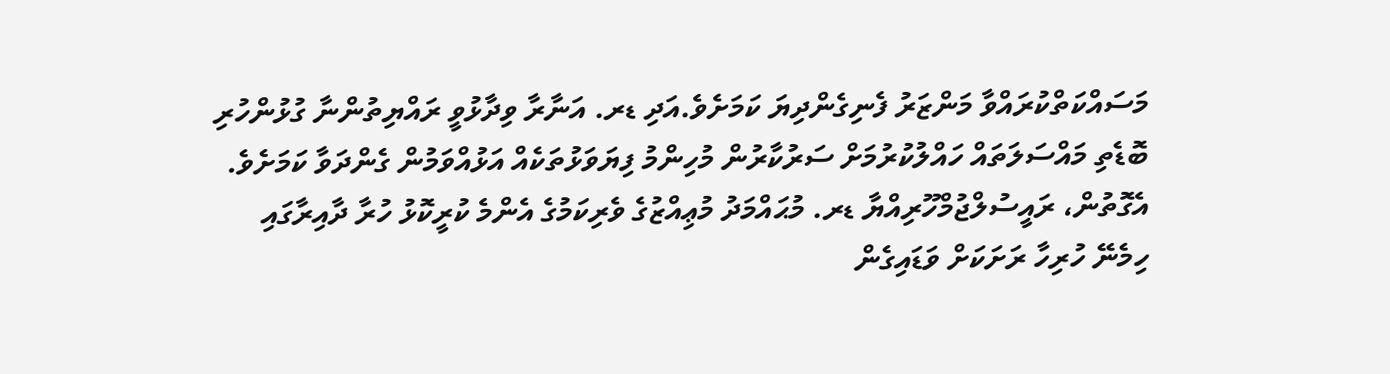މަސައްކަތްކުރައްވާ މަންޒަރު ފެނިގެންދިޔަ ކަމަށެވެ.އަދި ޑރ. އަނާރާ ވިދާޅުވީ ރައްޔިތުންނާ ގުޅުންހުރި ބޮޑެތި މައްސަލަތައް ހައްލުކުރުމަށް ސަރުކާރުން މުހިންމު ފިޔަވަޅުތަކެއް އަޅުއްވަމުން ގެންދަވާ ކަމަށެވެ. އެގޮތުން، ރައީސުލްޖުމްހޫރިއްޔާ ޑރ. މުޙައްމަދު މުޢިއްޒުގެ ވެރިކަމުގެ އެންމެ ކުރީކޮޅު ހުރާ ދާއިރާގައި ހިމެނޭ ހުރިހާ ރަށަކަށް ވަޑައިގެން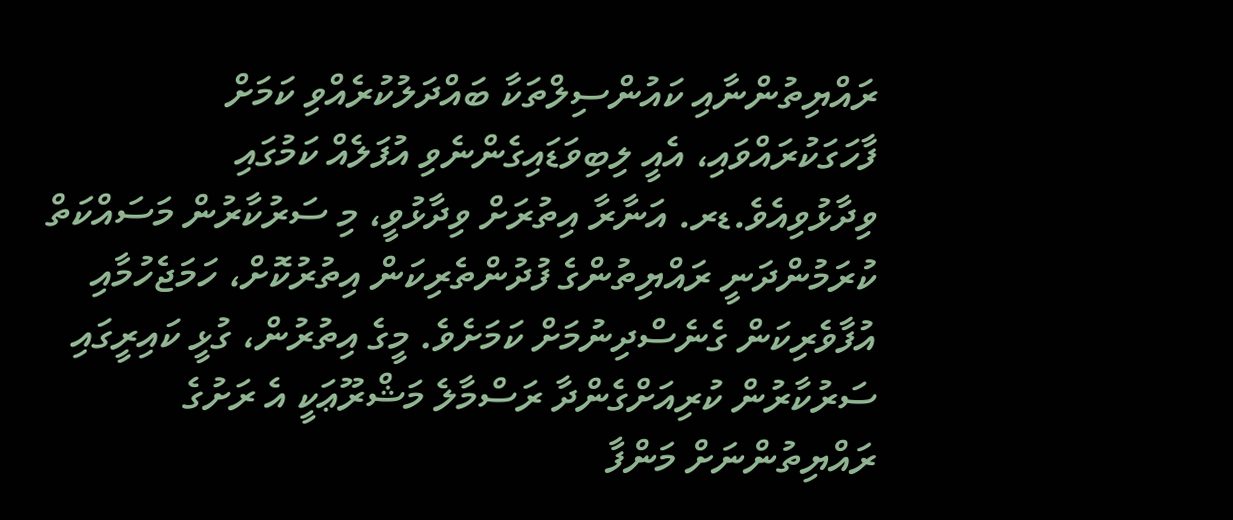ރައްޔިތުންނާއި ކައުންސިލްތަކާ ބައްދަލުކުރެއްވި ކަމަށް ފާހަގަކުރައްވައި، އެއީ ލިބިވަޑައިގެންނެވި އުފަލެއް ކަމުގައި ވިދާޅުވިއެވެ.ޑރ. އަނާރާ އިތުރަށް ވިދާޅުވީ، މި ސަރުކާރުން މަސައްކަތް ކުރަމުންދަނީ ރައްޔިތުންގެ ފުދުންތެރިކަން އިތުރުކޮށް، ހަމަޖެހުމާއި އުފާވެރިކަން ގެނެސްދިނުމަށް ކަމަށެވެ. މީގެ އިތުރުން، ގުޅީ ކައިރީގައި ސަރުކާރުން ކުރިއަށްގެންދާ ރަސްމާލެ މަޝްރޫޢަކީ އެ ރަށުގެ ރައްޔިތުންނަށް މަންފާ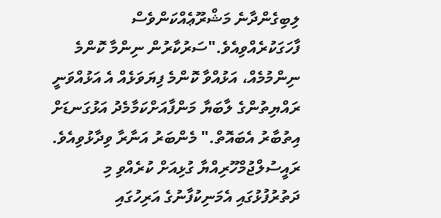ލިބިގެންދާނެ މަޝްރޫޢެއްކަންވެސް ފާހަގަކުރެއްވިއެވެ."ސަރުކާރުން ނިންމާ ކޮންމެ ނިންމުމެއް، އަޅުއްވާ ކޮންމެ ފިޔަވަޅެއް އެ އަޅުއްވަނީ ރައްޔިތުންގެ ލާބަޔާ މަންފާއަށްކަމާމެދު އަޅުގަނޑަށް އިތުބާރު އެބައޮތް." މެންބަރު އަނާރާ ވިދާޅުވިއެވެ.
ރައީސުލްޖުމްހޫރިއްޔާ ގުޅިއަށް ކުރެއްވި މި ދަތުރުފުޅުގައި އެމަނިކުފާނުގެ އަރިހުގައި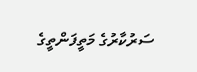ސަރުކާރުގެ މަތީފަންތީގެ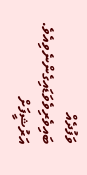ވަފުދެއް ބައިވެރިވެވަޑައިގެންނެވިއެވެ.
އަރުޝީފަށް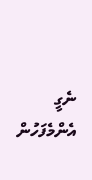ނެގީ
އެންމެފަހުން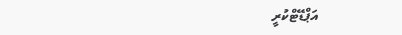އަޕްޑޭޓްކުރީ